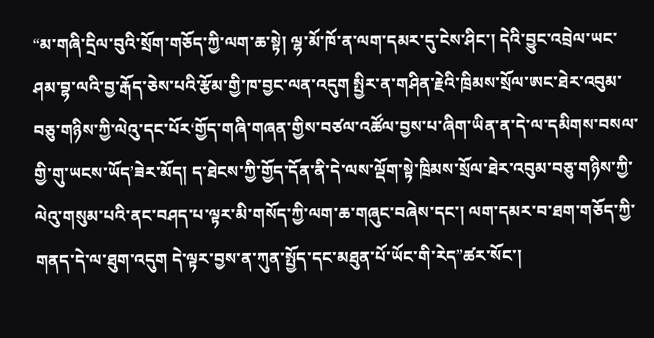“མ་གཞི་དྲིལ་བུའི་སྲོག་གཅོད་ཀྱི་ལག་ཆ་སྟེ། ལྷ་མོ་ཁོ་ན་ལག་དམར་དུ་ངེས་ཤིང་། དེའི་བྱུང་འབྲེལ་ཡང་ཤམ་བྷ་ལའི་བྱ་རྒོད་ཅེས་པའི་རྩོམ་གྱི་ཁ་བྱང་ལན་འདུག སྤྱིར་ན་གཤིན་རྗེའི་ཁྲིམས་སྲོལ་ཨང་ཐེར་འབུམ་བཅུ་གཉིས་ཀྱི་ལེའུ་དང་པོར‘གྱོད་གཞི་གཞན་གྱིས་བཙལ་འཚོལ་བྱས་པ་ཞིག་ཡིན་ན་དེ་ལ་དམིགས་བསལ་གྱི་གུ་ཡངས་ཡོད’ཟེར་མོད། ད་ཐེངས་ཀྱི་གྱོད་དོན་ནི་དེ་ལས་ལྡོག་སྟེ་ཁྲིམས་སྲོལ་ཐེར་འབུམ་བཅུ་གཉིས་ཀྱི་ལེའུ་གསུམ་པའི་ནང་བཤད་པ་ལྟར་མི་གསོད་ཀྱི་ལག་ཆ་གཞུང་བཞེས་དང་། ལག་དམར་བ་ཐག་གཅོད་ཀྱི་གནད་དེ་ལ་ཐུག་འདུག དེ་ལྟར་བྱས་ན་ཀུན་སྤྱོད་དང་མཐུན་པོ་ཡོང་གི་རེད”ཚར་སོང་།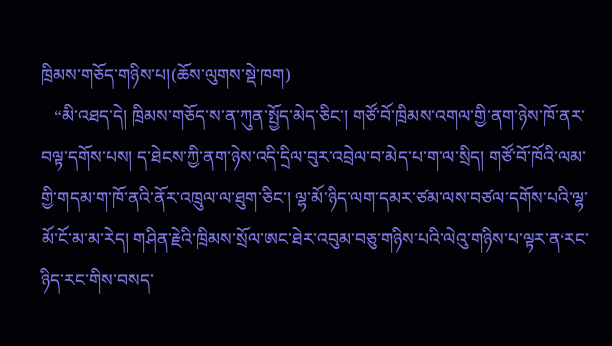ཁྲིམས་གཅོད་གཉིས་པ།(ཆོས་ལུགས་སྡེ་ཁག)
   “མི་འཐད་དེ། ཁྲིམས་གཅོད་ས་ན་ཀུན་སྤྱོད་མེད་ཅིང་། གཙོ་བོ་ཁྲིམས་འགལ་གྱི་ནག་ཉེས་ཁོ་ནར་བལྟ་དགོས་པས། ད་ཐེངས་ཀྱི་ནག་ཉེས་འདི་དྲིལ་བུར་འབྲེལ་བ་མེད་པ་ག་ལ་སྲིད། གཙོ་བོ་ཁོའི་ལམ་གྱི་གདམ་ག་ཁོ་ནའི་ནོར་འཁྲུལ་ལ་ཐུག་ཅིང་། ལྷ་མོ་ཉིད་ལག་དམར་ཙམ་ལས་བཙལ་དགོས་པའི་ལྷ་མོ་ངོ་མ་མ་རེད། གཤིན་རྗེའི་ཁྲིམས་སྲོལ་ཨང་ཐེར་འབུམ་བཅུ་གཉིས་པའི་ལེའུ་གཉིས་པ་ལྟར་ན‘རང་ཉིད་རང་གིས་བསད་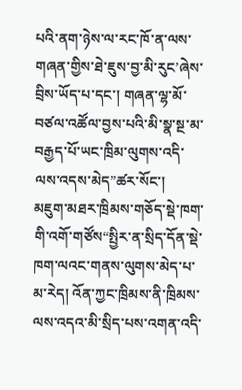པའི་ནག་ཉེས་ལ་རང་ཁོ་ན་ལས་གཞན་གྱིས་ཐེ་ཇུས་བྱ་མི་རུང’ཞེས་བྲིས་ཡོད་པ་དང་། གཞན་ལྷ་མོ་བཙལ་འཚོལ་བྱས་པའི་མི་སྣ་སྔ་མ་བརྒྱད་པོ་ཡང་ཁྲིམ་ལུགས་འདི་ལས་འདས་མེད”ཚར་སོང་།
མཇུག་མཐར་ཁྲིམས་གཅོད་སྡེ་ཁག་གི་འགོ་གཙོས“སྤྱིར་ན་སྲིད་དོན་སྡེ་ཁག་ལའང་གནས་ལུགས་མེད་པ་མ་རེད། འོན་ཀྱང་ཁྲིམས་ནི་ཁྲིམས་ལས་འདའ་མི་སྲིད་པས་འགན་འདི་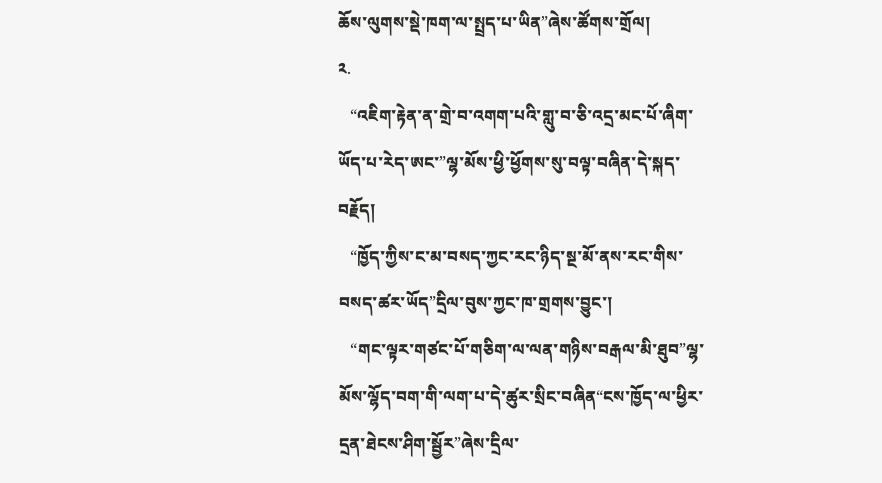ཆོས་ལུགས་སྡེ་ཁག་ལ་སྤྲད་པ་ཡིན”ཞེས་ཚོགས་གྲོལ།
༢.
   “འཇིག་རྟེན་ན་གྲེ་བ་འགག་པའི་གླུ་བ་ཅི་འདྲ་མང་པོ་ཞིག་ཡོད་པ་རེད་ཨང་”ལྷ་མོས་ཕྱི་ཕྱོགས་སུ་བལྟ་བཞིན་དེ་སྐད་བརྗོད།
   “ཁྱོད་ཀྱིས་ང་མ་བསད་ཀྱང་རང་ཉིད་སྔ་མོ་ནས་རང་གིས་བསད་ཚར་ཡོད”དྲིལ་བུས་ཀྱང་ཁ་གྲགས་བྱུང་།
   “གང་ལྟར་གཙང་པོ་གཅིག་ལ་ལན་གཉིས་བརྒལ་མི་ཐུབ”ལྷ་མོས་ལྷོད་བག་གི་ལག་པ་དེ་ཚུར་སྲིང་བཞིན“ངས་ཁྱོད་ལ་ཕྱིར་དྲན་ཐེངས་ཤིག་སྦྱོར”ཞེས་དྲིལ་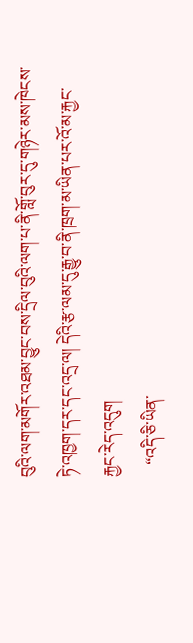བུའི་ལག་མགོར་འཐམ་བྱུང་བས་དྲིལ་བུའི་ལག་པ་ནི་གློ་བུར་དུ་གཉེར་མས་ཁེངས་ཏེ་འཁྱག་དར་དང་འདྲ་ལ། དེའི་རྩ་ལམ་དུ་རྒྱུ་བ་ནི་ཁྲག་མ་ཡིན་པར་འོ་མ་རྐྱང་རྐྱང་རེད་འདུག
   “འདི་ཅི་ཡིན་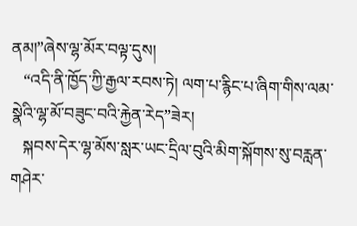ནམ།”ཞེས་ལྷ་མོར་བལྟ་དུས།
   “འདི་ནི་ཁྱོད་ཀྱི་རྒྱལ་རབས་ཏེ། ལག་པ་རྙིང་པ་ཞིག་གིས་ལམ་སྣེའི་ལྷ་མོ་བཟུང་བའི་རྐྱེན་རེད”ཟེར།
   སྐབས་དེར་ལྷ་མོས་སླར་ཡང་དྲིལ་བུའི་མིག་སྐོགས་སུ་བརླན་གཤེར་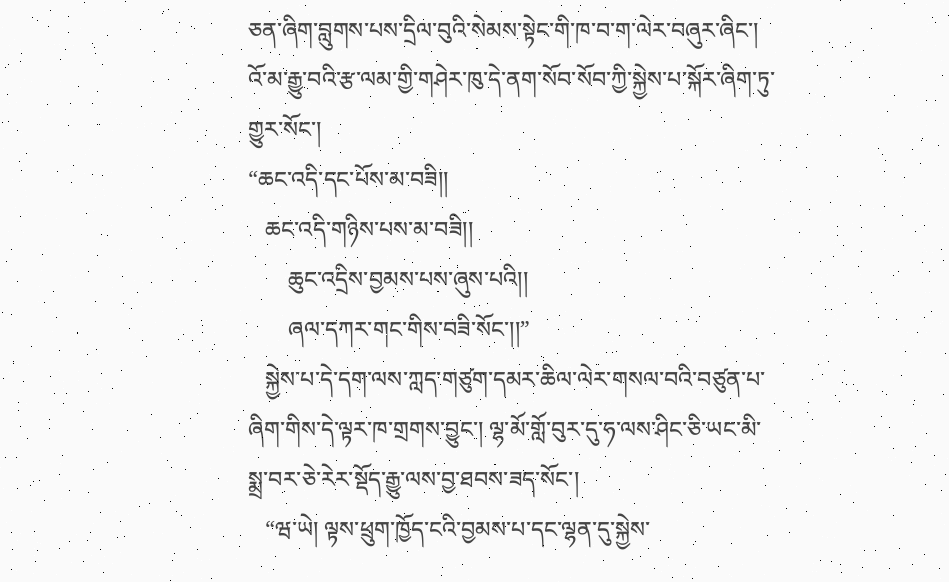ཅན་ཞིག་བླུགས་པས་དྲིལ་བུའི་སེམས་སྟེང་གི་ཁ་བ་ག་ལེར་བཞུར་ཞིང་། འོ་མ་རྒྱུ་བའི་རྩ་ལམ་གྱི་གཤེར་ཁུ་དེ་ནག་སོབ་སོབ་ཀྱི་སྐྱེས་པ་སྐོར་ཞིག་ཏུ་གྱུར་སོང་།
“ཆང་འདི་དང་པོས་མ་བཟི།།
   ཆང་འདི་གཉིས་པས་མ་བཟི།།
       ཆུང་འདྲིས་བྱམས་པས་ཞུས་པའི།།
       ཞལ་དཀར་གང་གིས་བཟི་སོང་།།”
   སྐྱེས་པ་དེ་དག་ལས་ཀླད་གཙུག་དམར་ཆིལ་ལེར་གསལ་བའི་བཙུན་པ་ཞིག་གིས་དེ་ལྟར་ཁ་གྲགས་བྱུང་། ལྷ་མོ་གློ་བུར་དུ་ཧ་ལས་ཤིང་ཅི་ཡང་མི་སྨྲ་བར་ཅེ་རེར་སྡོད་རྒྱུ་ལས་བྱ་ཐབས་ཟད་སོང་།
   “ཝ་ཡེ། ལྟས་ཕྲུག་ཁྱོད་ངའི་བྱམས་པ་དང་ལྷན་དུ་སྐྱེས་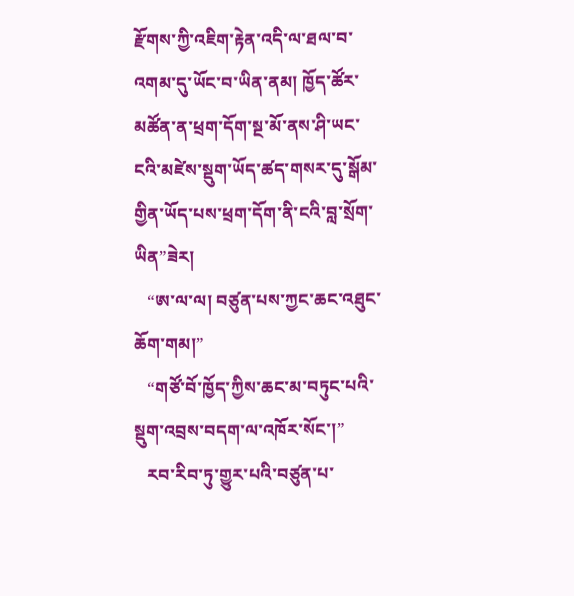རྫོགས་ཀྱི་འཇིག་རྟེན་འདི་ལ་ཐལ་བ་འགམ་དུ་ཡོང་བ་ཡིན་ནམ། ཁྱོད་ཚོར་མཚོན་ན་ཕྲག་དོག་སྔ་མོ་ནས་ཤི་ཡང་ངའི་མཛེས་སྡུག་ཡོད་ཚད་གསར་དུ་སྒོམ་གྱིན་ཡོད་པས་ཕྲག་དོག་ནི་ངའི་བླ་སྲོག་ཡིན”ཟེར།
   “ཨ་ལ་ལ། བཙུན་པས་ཀྱང་ཆང་འཐུང་ཆོག་གམ།”
   “གཙོ་བོ་ཁྱོད་ཀྱིས་ཆང་མ་བཏུང་པའི་སྡུག་འབྲས་བདག་ལ་འཁོར་སོང་།”
   རབ་རིབ་ཏུ་གྱུར་པའི་བཙུན་པ་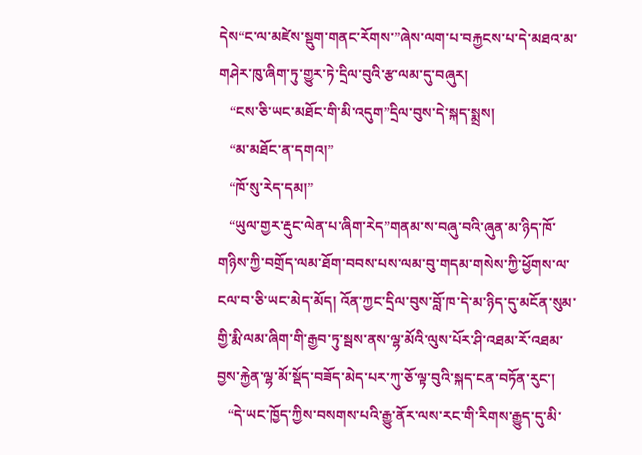དེས“ང་ལ་མཛེས་སྡུག་གནང་རོགས་”ཞེས་ལག་པ་བརྐྱངས་པ་དེ་མཐའ་མ་གཤེར་ཁུ་ཞིག་ཏུ་གྱུར་ཏེ་དྲིལ་བུའི་རྩ་ལམ་དུ་བཞུར།
   “ངས་ཅི་ཡང་མཐོང་གི་མི་འདུག”དྲིལ་བུས་དེ་སྐད་སྨྲས།
   “མ་མཐོང་ན་དགའ།”
   “ཁོ་སུ་རེད་དམ།”
   “ཡུལ་གྱར་རྡུང་ལེན་པ་ཞིག་རེད”གནམ་ས་བཞུ་བའི་ཞུན་མ་ཉིད་ཁོ་གཉིས་ཀྱི་བགྲོད་ལམ་ཐོག་བབས་པས་ལམ་བུ་གདམ་གསེས་ཀྱི་ཕྱོགས་ལ་ངལ་བ་ཅི་ཡང་མེད་མོད། འོན་ཀྱང་དྲིལ་བུས་བློ་ཁ་དེ་མ་ཉིད་དུ་མངོན་སུམ་གྱི་རྨི་ལམ་ཞིག་གི་རྒྱབ་ཏུ་སྦས་ནས་ལྷ་མོའི་ལུས་པོར་ཤི་འཐམ་རོ་འཐམ་བྱས་རྐྱེན་ལྷ་མོ་སྡོད་བཟོད་མེད་པར་ཀུ་ཅོ་ལྟ་བུའི་སྐད་ངན་བཏོན་རུང་།
   “དེ་ཡང་ཁྱོད་ཀྱིས་བསགས་པའི་རྒྱུ་ནོར་ལས་རང་གི་རིགས་རྒྱུད་དུ་མི་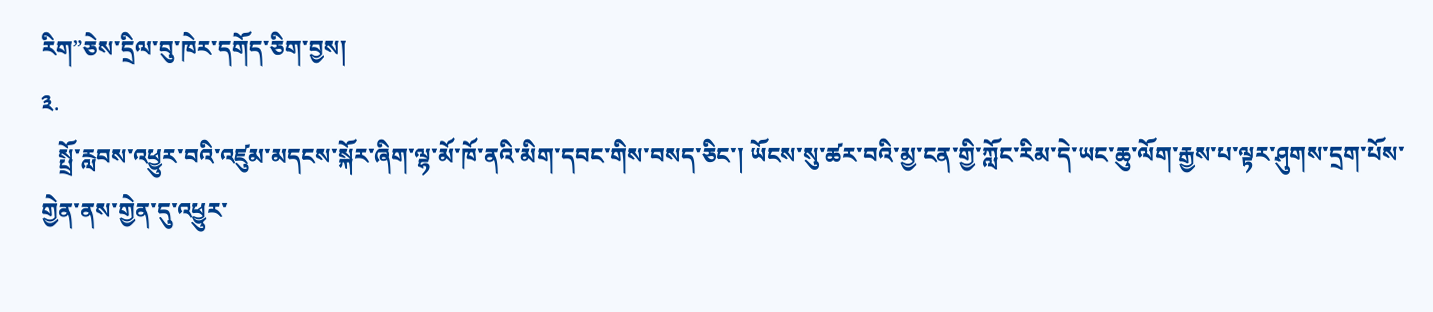རིག”ཅེས་དྲིལ་བུ་ཁེར་དགོད་ཅིག་བྱས།
༣.
   སྤྲོ་རླབས་འཕྱུར་བའི་འཛུམ་མདངས་སྐོར་ཞིག་ལྷ་མོ་ཁོ་ནའི་མིག་དབང་གིས་བསད་ཅིང་། ཡོངས་སུ་ཚར་བའི་མྱ་ངན་གྱི་ཀློང་རིམ་དེ་ཡང་ཆུ་ལོག་རྒྱས་པ་ལྟར་ཤུགས་དྲག་པོས་གྱེན་ནས་གྱེན་དུ་འཕྱུར་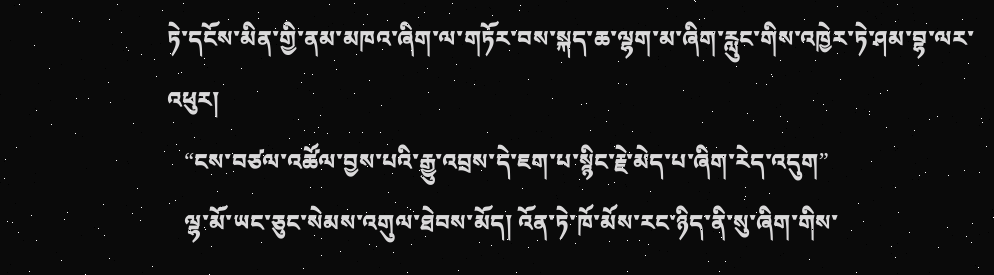ཏེ་དངོས་མིན་གྱི་ནམ་མཁའ་ཞིག་ལ་གཏོར་བས་སྐད་ཆ་ལྷག་མ་ཞིག་རླུང་གིས་འཁྱེར་ཏེ་ཤམ་བྷ་ལར་འཕུར།
   “ངས་བཙལ་འཚོལ་བྱས་པའི་རྒྱུ་འབྲས་དེ་ཇག་པ་སྙིང་རྗེ་མེད་པ་ཞིག་རེད་འདུག”
   ལྷ་མོ་ཡང་ཅུང་སེམས་འགུལ་ཐེབས་མོད། འོན་ཏེ་ཁོ་མོས་རང་ཉིད་ནི་སུ་ཞིག་གིས་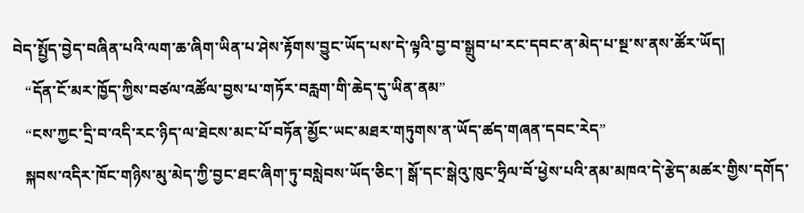བེད་སྤྱོད་བྱེད་བཞིན་པའི་ལག་ཆ་ཞིག་ཡིན་པ་ཤེས་རྟོགས་བྱུང་ཡོད་པས་དེ་ལྟའི་བྱ་བ་སྒྲུབ་པ་རང་དབང་ན་མེད་པ་སྔ་ས་ནས་ཚོར་ཡོད།
   “དོན་ངོ་མར་ཁྱོད་ཀྱིས་བཙལ་འཚོལ་བྱས་པ་གཏོར་བརླག་གི་ཆེད་དུ་ཡིན་ནམ”
   “ངས་ཀྱང་དྲི་བ་འདི་རང་ཉིད་ལ་ཐེངས་མང་པོ་བཏོན་མྱོང་ཡང་མཐར་གཏུགས་ན་ཡོད་ཚད་གཞན་དབང་རེད”
   སྐབས་འདིར་ཁོང་གཉིས་མུ་མེད་ཀྱི་བྱང་ཐང་ཞིག་ཏུ་བསླེབས་ཡོད་ཅིང་། སྒོ་དང་སྒེའུ་ཁུང་ཧྲིལ་བོ་ཕྱེས་པའི་ནམ་མཁའ་དེ་རྩེད་མཚར་གྱིས་དགོད་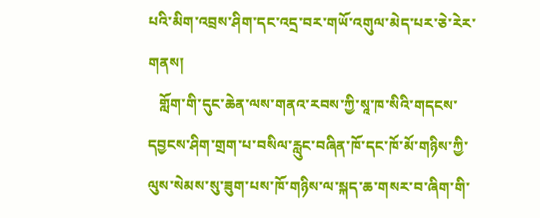པའི་མིག་འབྲས་ཤིག་དང་འདྲ་བར་གཡོ་འགུལ་མེད་པར་ཅེ་རེར་གནས།
   གློག་གི་དུང་ཆེན་ལས་གནའ་རབས་ཀྱི་སཱ་ཁ་སིའི་གདངས་དབྱངས་ཤིག་གྲག་པ་བསིལ་རླུང་བཞིན་ཁོ་དང་ཁོ་མོ་གཉིས་ཀྱི་ལུས་སེམས་སུ་ཟུག་པས་ཁོ་གཉིས་ལ་སྐད་ཆ་གསར་བ་ཞིག་གི་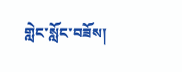གླེང་སློང་བཟོས།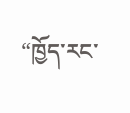“ཁྱོད་རང་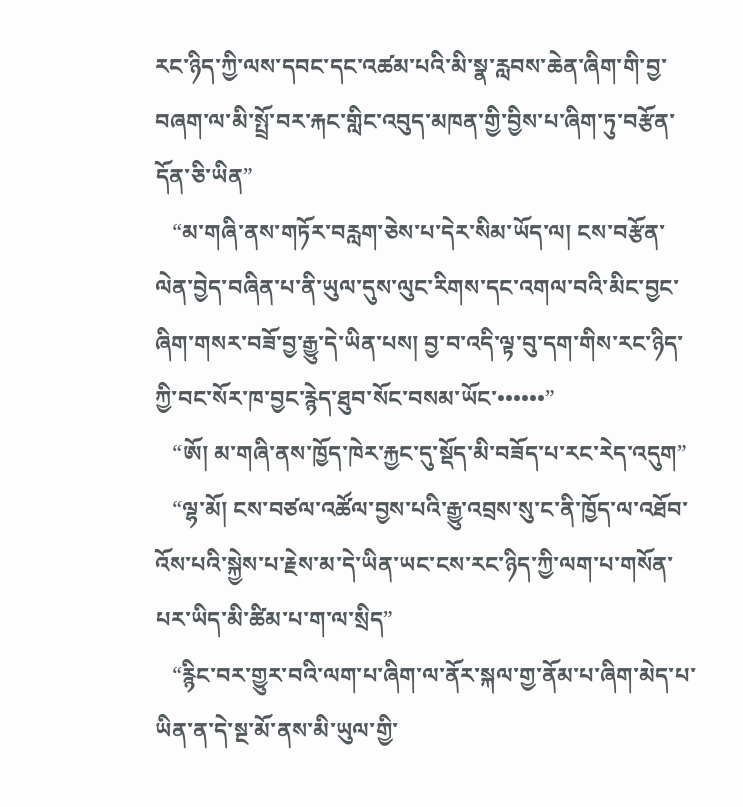རང་ཉིད་ཀྱི་ལས་དབང་དང་འཚམ་པའི་མི་སྣ་རླབས་ཆེན་ཞིག་གི་བྱ་བཞག་ལ་མི་སྤྲོ་བར་རྐང་གླིང་འབུད་མཁན་གྱི་བྱིས་པ་ཞིག་ཏུ་བརྩོན་དོན་ཅི་ཡིན”
   “མ་གཞི་ནས་གཏོར་བརླག་ཅེས་པ་དེར་སིམ་ཡོད་ལ། ངས་བརྩོན་ལེན་བྱེད་བཞིན་པ་ནི་ཡུལ་དུས་ལུང་རིགས་དང་འགལ་བའི་མིང་བྱང་ཞིག་གསར་བཟོ་བྱ་རྒྱུ་དེ་ཡིན་པས། བྱ་བ་འདི་ལྟ་བུ་དག་གིས་རང་ཉིད་ཀྱི་བང་སོར་ཁ་བྱང་རྙེད་ཐུབ་སོང་བསམ་ཡོང་••••••”
   “ཨོ། མ་གཞི་ནས་ཁྱོད་ཁེར་རྐྱང་དུ་སྡོད་མི་བཟོད་པ་རང་རེད་འདུག”
   “ལྷ་མོ། ངས་བཙལ་འཚོལ་བྱས་པའི་རྒྱུ་འབྲས་སུ་ང་ནི་ཁྱོད་ལ་འཐོབ་འོས་པའི་སྐྱེས་པ་རྗེས་མ་དེ་ཡིན་ཡང་ངས་རང་ཉིད་ཀྱི་ལག་པ་གསོན་པར་ཡིད་མི་ཚིམ་པ་ག་ལ་སྲིད”
   “རྙིང་བར་གྱུར་བའི་ལག་པ་ཞིག་ལ་ནོར་སྐལ་གྱ་ནོམ་པ་ཞིག་མེད་པ་ཡིན་ན་དེ་སྔ་མོ་ནས་མི་ཡུལ་གྱི་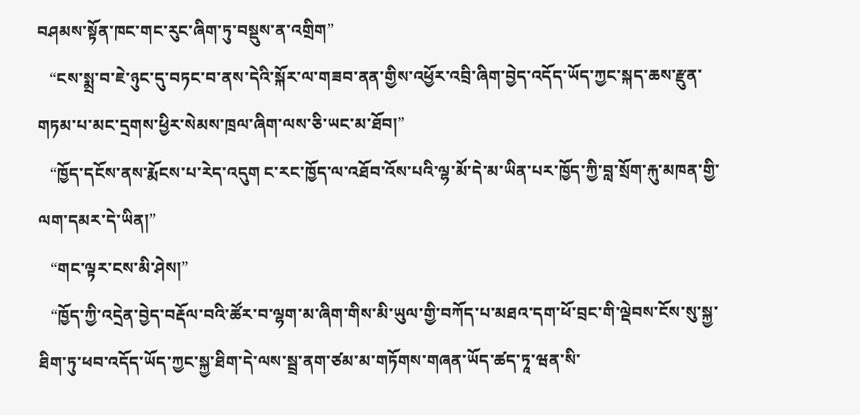བཤམས་སྟོན་ཁང་གང་རུང་ཞིག་ཏུ་བསྡུས་ན་འགྲིག”
   “ངས་སྨྲ་བ་ཇེ་ཉུང་དུ་བཏང་བ་ནས་དེའི་སྐོར་ལ་གཟབ་ནན་གྱིས་འཕྱོར་འབྲི་ཞིག་བྱེད་འདོད་ཡོད་ཀྱང་སྐད་ཆས་རྫུན་གཏམ་པ་མང་དྲགས་ཕྱིར་སེམས་ཁྲལ་ཞིག་ལས་ཅི་ཡང་མ་ཐོབ།”
   “ཁྱོད་དངོས་ནས་རྨོངས་པ་རེད་འདུག ང་རང་ཁྱོད་ལ་འཐོབ་འོས་པའི་ལྷ་མོ་དེ་མ་ཡིན་པར་ཁྱོད་ཀྱི་བླ་སྲོག་རྐུ་མཁན་གྱི་ལག་དམར་དེ་ཡིན།”
   “གང་ལྟར་ངས་མི་ཤེས།”
   “ཁྱོད་ཀྱི་འདྲེན་བྱེད་བརྡོལ་བའི་ཚོར་བ་ལྷག་མ་ཞིག་གིས་མི་ཡུལ་གྱི་བཀོད་པ་མཐའ་དག་ཕོ་བྲང་གི་ལྡེབས་ངོས་སུ་སྐྱ་ཐིག་ཏུ་ཕབ་འདོད་ཡོད་ཀྱང་སྐྱ་ཐིག་དེ་ལས་སྦྲ་ནག་ཙམ་མ་གཏོགས་གཞན་ཡོད་ཚད་ཏཱ་ཝན་སི་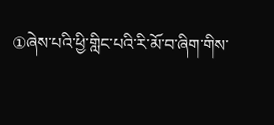①ཞེས་པའི་ཕྱི་གླིང་པའི་རི་མོ་བ་ཞིག་གིས་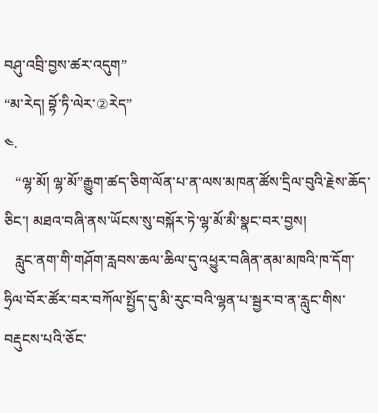བཤུ་འབྲི་བྱས་ཚར་འདུག”
“མ་རེད། བྷོ་ཏི་ལེར་②རེད”
༤.
   “ལྷ་མོ། ལྷ་མོ”རྒྱུག་ཚད་ཅིག་ལོན་པ་ན་ལས་མཁན་ཚོས་དྲིལ་བུའི་རྗེས་ཆོད་ཅིང་། མཐའ་བཞི་ནས་ཡོངས་སུ་བསྐོར་ཏེ་ལྷ་མོ་མི་སྣང་བར་བྱས།
   རླུང་ནག་གི་གཤོག་རླབས་ཆལ་ཆིལ་དུ་འཕྱུར་བཞིན་ནམ་མཁའི་ཁ་དོག་ཧྲིལ་བོར་ཚོར་བར་བཀོལ་སྤྱོད་དུ་མི་རུང་བའི་ལྷན་པ་སྦྱར་བ་ན་རླུང་གིས་བརྡུངས་པའི་ཅོང་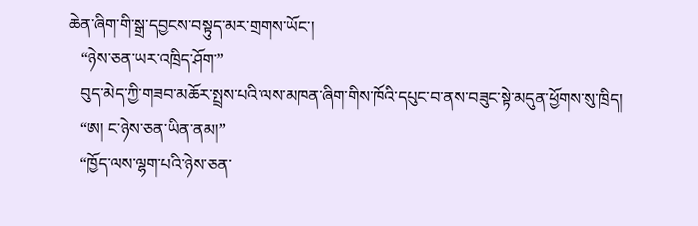ཆེན་ཞིག་གི་སྒྲ་དབྱངས་བསྟུད་མར་གྲགས་ཡོང་།
   “ཉེས་ཅན་ཡར་འཁྲིད་ཤོག་”
   བུད་མེད་ཀྱི་གཟབ་མཆོར་སྤྲས་པའི་ལས་མཁན་ཞིག་གིས་ཁོའི་དཔུང་བ་ནས་བཟུང་སྟེ་མདུན་ཕྱོགས་སུ་ཁྲིད།
   “ཨ། ང་ཉེས་ཅན་ཡིན་ནམ།”
   “ཁྱོད་ལས་ལྷག་པའི་ཉེས་ཅན་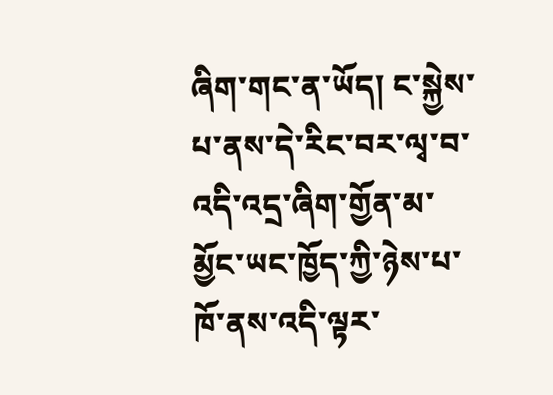ཞིག་གང་ན་ཡོད། ང་སྐྱེས་པ་ནས་དེ་རིང་བར་ལྭ་བ་འདི་འདྲ་ཞིག་གྱོན་མ་མྱོང་ཡང་ཁྱོད་ཀྱི་ཉེས་པ་ཁོ་ནས་འདི་ལྟར་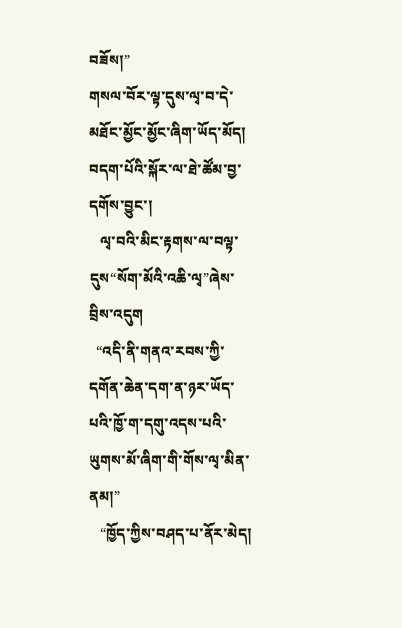བཟོས།”
གསལ་བོར་ལྟ་དུས་ལྭ་བ་དེ་མཐོང་མྱོང་མྱོང་ཞིག་ཡོད་མོད། བདག་པོའི་སྐོར་ལ་ཐེ་ཚོམ་བྱ་དགོས་བྱུང་།
   ལྭ་བའི་མིང་རྟགས་ལ་བལྟ་དུས“སོག་མོའི་འཆི་ལྭ”ཞེས་བྲིས་འདུག
  “འདི་ནི་གནའ་རབས་ཀྱི་དགོན་ཆེན་དག་ན་ཉར་ཡོད་པའི་ཁྱོ་ག་དགུ་འདས་པའི་ཡུགས་མོ་ཞིག་གི་གོས་ལྭ་མིན་ནམ།”
   “ཁྱོད་ཀྱིས་བཤད་པ་ནོར་མེད།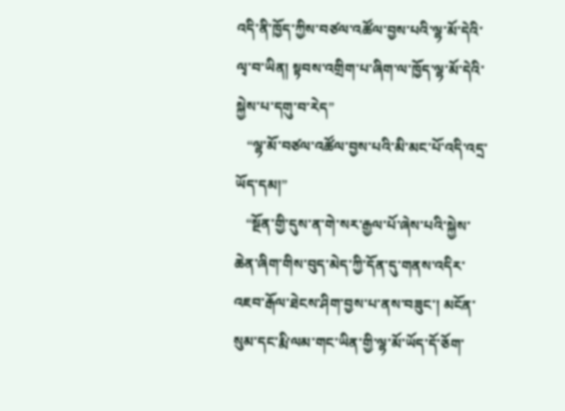འདི་ནི་ཁྱོད་ཀྱིས་བཙལ་འཚོལ་བྱས་པའི་ལྷ་མོ་དེའི་ལྭ་བ་ཡིན། སྟབས་འགྲིག་པ་ཞིག་ལ་ཁྱོད་ལྷ་མོ་དེའི་སྐྱེས་པ་དགུ་བ་རེད”
   “ལྷ་མོ་བཙལ་འཚོལ་བྱས་པའི་མི་མང་པོ་འདི་འདྲ་ཡོད་དམ།”
   “སྔོན་གྱི་དུས་ན་གེ་སར་རྒྱལ་པོ་ཞེས་པའི་སྐྱེས་ཆེན་ཞིག་གིས་བུད་མེད་ཀྱི་དོན་དུ་གནས་འདིར་འཇབ་རྒོལ་ཐེངས་ཤིག་བྱས་པ་ནས་བཟུང་། མངོན་སུམ་དང་རྨི་ལམ་གང་ཡིན་གྱི་ལྷ་མོ་ཡོད་དོ་ཅོག་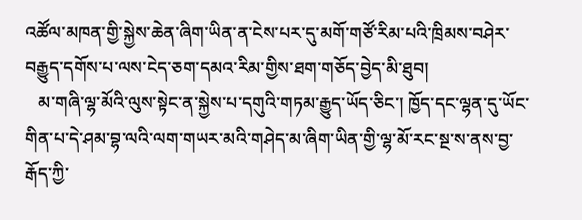འཚོལ་མཁན་གྱི་སྐྱེས་ཆེན་ཞིག་ཡིན་ན་ངེས་པར་དུ་མགོ་གཙོ་རིམ་པའི་ཁྲིམས་བཤེར་བརྒྱུད་དགོས་པ་ལས་ངེད་ཅག་དམའ་རིམ་གྱིས་ཐག་གཅོད་བྱེད་མི་ཐུབ།
   མ་གཞི་ལྷ་མོའི་ལུས་སྟེང་ན་སྐྱེས་པ་དགུའི་གཏམ་རྒྱུད་ཡོད་ཅིང་། ཁྱོད་དང་ལྷན་དུ་ཡོང་གིན་པ་དེ་ཤམ་བྷ་ལའི་ལག་གཡར་མའི་གཤེད་མ་ཞིག་ཡིན་གྱི་ལྷ་མོ་རང་སྔ་ས་ནས་བྱ་རྒོད་ཀྱི་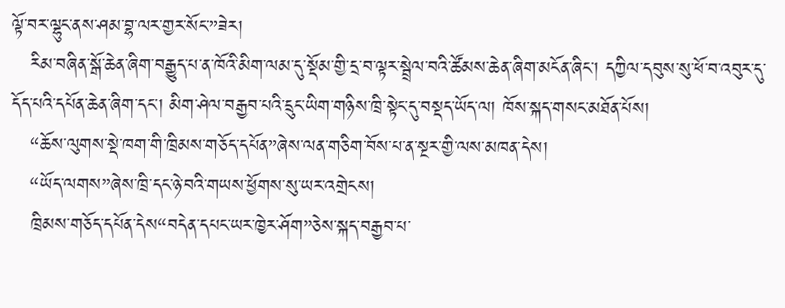ལྟོ་བར་ལྷུང་ནས་ཤམ་བྷ་ལར་གྱར་སོང་”ཟེར།
   རིམ་བཞིན་སྒོ་ཆེན་ཞིག་བརྒྱུད་པ་ན་ཁོའི་མིག་ལམ་དུ་སྡོམ་གྱི་དྲ་བ་ལྟར་སྦྲེལ་བའི་ཚོམས་ཆེན་ཞིག་མངོན་ཞིང་། དཀྱིལ་དབུས་སུ་ཕོ་བ་འབུར་དུ་དོད་པའི་དཔོན་ཆེན་ཞིག་དང་། མིག་ཤེལ་བརྒྱབ་པའི་དྲུང་ཡིག་གཉིས་ཁྲི་སྟེང་དུ་བསྡད་ཡོད་ལ། ཁོས་སྐད་གསང་མཐོན་པོས།
   “ཆོས་ལུགས་སྡེ་ཁག་གི་ཁྲིམས་གཅོད་དཔོན”ཞེས་ལན་གཅིག་བོས་པ་ན་སྔར་གྱི་ལས་མཁན་དེས།
   “ཡོད་ལགས”ཞེས་ཁྲི་དང་ཉེ་བའི་གཡས་ཕྱོགས་སུ་ཡར་འགྲེངས།
   ཁྲིམས་གཅོད་དཔོན་དེས“བདེན་དཔང་ཡར་ཁྱེར་ཤོག”ཅེས་སྐད་བརྒྱབ་པ་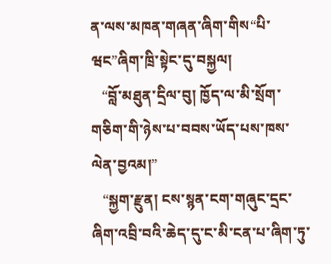ན་ལས་མཁན་གཞན་ཞིག་གིས“པི་ཝང”ཞིག་ཁྲི་སྟེང་དུ་བསྐྱལ།
   “བློ་མཐུན་དྲིལ་བུ། ཁྱོད་ལ་མི་སྲོག་གཅིག་གི་ཉེས་པ་བབས་ཡོད་པས་ཁས་ལེན་བྱའམ།”
   “སྐྱག་རྫུན། ངས་སྙན་ངག་གཞུང་དྲང་ཞིག་འབྲི་བའི་ཆེད་དུ་ང་མི་ངན་པ་ཞིག་ཏུ་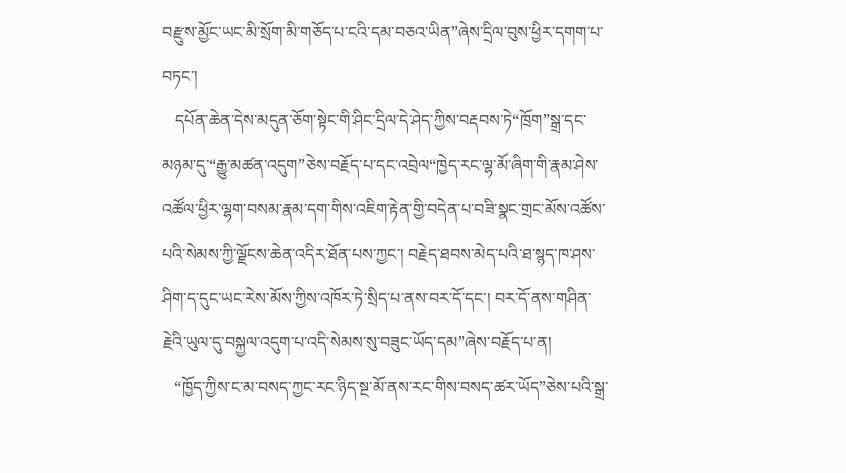བརྫུས་མྱོང་ཡང་མི་སྲོག་མི་གཅོད་པ་ངའི་དམ་བཅའ་ཡིན”ཞེས་དྲིལ་བུས་ཕྱིར་དགག་པ་བཏང་།
   དཔོན་ཆེན་དེས་མདུན་ཅོག་སྟེང་གི་ཤིང་དྲིལ་དེ་ཤེད་ཀྱིས་བརྡབས་ཏེ“ཁྲོག”སྒྲ་དང་མཉམ་དུ་“རྒྱུ་མཚན་འདུག”ཅེས་བརྗོད་པ་དང་འབྲེལ“ཁྱེད་རང་ལྷ་མོ་ཞིག་གི་རྣམ་ཤེས་འཚོལ་ཕྱིར་ལྷག་བསམ་རྣམ་དག་གིས་འཇིག་རྟེན་གྱི་བདེན་པ་བཟི་སྣང་གྲང་མོས་འཚོས་པའི་སེམས་ཀྱི་ལྗོངས་ཆེན་འདིར་ཐོན་པས་ཀྱང་། བརྗེད་ཐབས་མེད་པའི་ཐ་སྙད་ཁ་ཤས་ཤིག་ད་དུང་ཡང་རེས་མོས་ཀྱིས་འཁོར་ཏེ་སྲིད་པ་ནས་བར་དོ་དང་། བར་དོ་ནས་གཤིན་རྗེའི་ཡུལ་དུ་བསྐྱལ་འདུག་པ་འདི་སེམས་སུ་བཟུང་ཡོད་དམ”ཞེས་བརྗོད་པ་ན།
   “ཁྱོད་ཀྱིས་ང་མ་བསད་ཀྱང་རང་ཉིད་སྔ་མོ་ནས་རང་གིས་བསད་ཚར་ཡོད”ཅེས་པའི་སྒྲ་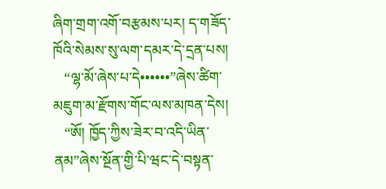ཞིག་གྲག་འགོ་བརྩམས་པར། ད་གཟོད་ཁོའི་སེམས་སུ་ལག་དམར་དེ་དྲན་པས།
   “ལྷ་མོ་ཞེས་པ་དེ••••••”ཞེས་ཚིག་མཇུག་མ་རྫོགས་གོང་ལས་མཁན་དེས།
   “ཨོ། ཁྱོད་ཀྱིས་ཟེར་བ་འདི་ཡིན་ནམ”ཞེས་སྔོན་གྱི་པི་ཝང་དེ་བསྟན་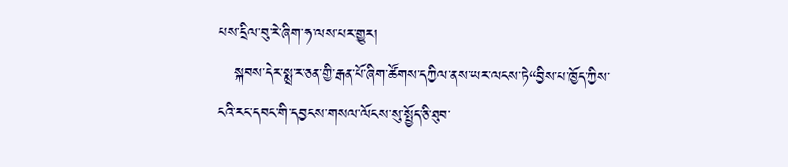པས་དྲིལ་བུ་རེ་ཞིག་ཧ་ལས་པར་གྱུར།
   སྐབས་དེར་སྨྲ་ར་ཅན་གྱི་རྒན་པོ་ཞིག་ཚོགས་དཀྱིལ་ནས་ཡར་ལངས་ཏེ“བྱིས་པ་ཁྱོད་ཀྱིས་ངའི་རང་དབང་གི་དབྱངས་གསལ་ལོངས་སུ་སྤྱོད་ཅི་ཐུབ་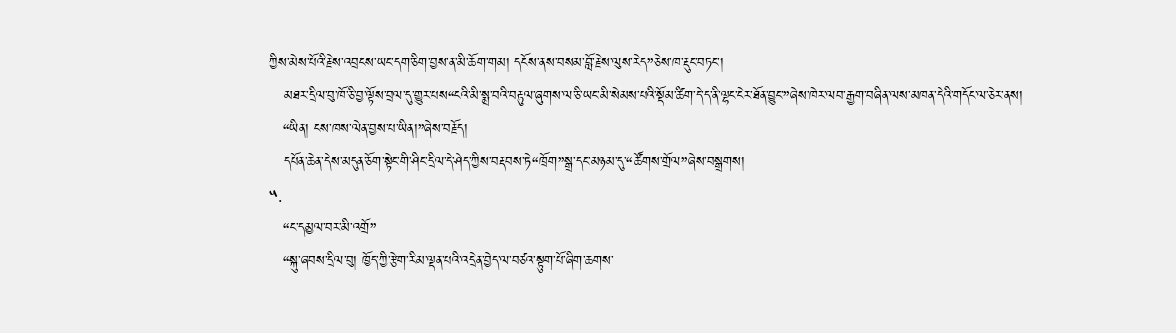ཀྱིས་མེས་པོའི་རྗེས་འབྲངས་ཡང་དག་ཅིག་བྱས་ན་མི་ཆོག་གམ། དངོས་ནས་བསམ་བློ་རྗེས་ལུས་རེད”ཅེས་ཁ་རྡུང་བཏང་།
   མཐར་དྲིལ་བུ་ཁོ་ཅི་བྱ་ལྟོས་བྲལ་དུ་གྱུར་པས“ངའི་མི་སྨྲ་བའི་བརྟུལ་ཞུགས་ལ་ཅི་ཡང་མི་སེམས་པའི་སྡོམ་ཚིག་དེ་ད་ནི་ལྷང་ངེར་ཐོན་བྱུང་”ཞེས་ཁེར་ལབ་རྒྱག་བཞིན་ལས་མཁན་དེའི་གདོང་ལ་ཅེར་ནས།
   “ཡིན། ངས་ཁས་ལེན་བྱས་པ་ཡིན།”ཞེས་བརྗོད།
   དཔོན་ཆེན་དེས་མདུན་ཅོག་སྟེང་གི་ཤིང་དྲིལ་དེ་ཤེད་ཀྱིས་བརྡབས་ཏེ“ཁྲོག”སྒྲ་དང་མཉམ་དུ་“ཚོགས་གྲོལ”ཞེས་བསྒྲགས།
༥.
   “ང་དམྱལ་བར་མི་འགྲོ”
   “སྐུ་ཞབས་དྲིལ་བུ། ཁྱོད་ཀྱི་རྩེག་རིམ་ལྡན་པའི་འདྲེན་བྱེད་ལ་བཙའ་སྟུག་པོ་ཞིག་ཆགས་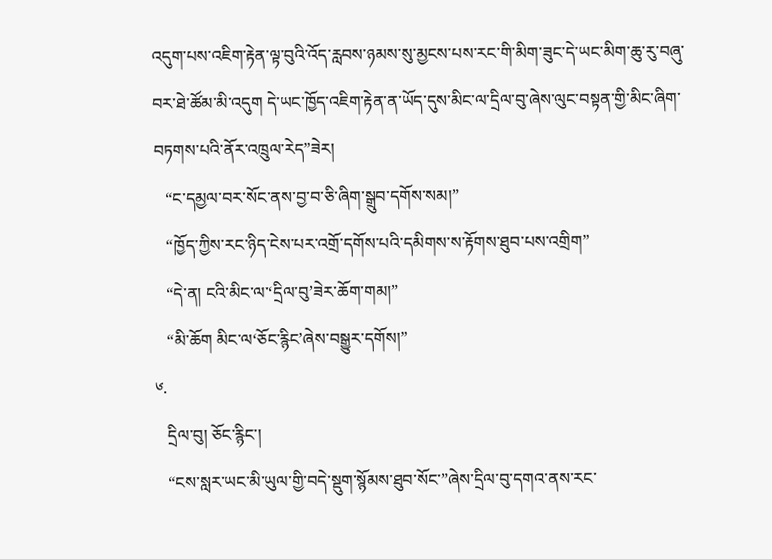འདུག་པས་འཇིག་རྟེན་ལྟ་བུའི་འོད་རླབས་ཉམས་སུ་མྱངས་པས་རང་གི་མིག་ཟུང་དེ་ཡང་མིག་ཆུ་རུ་བཞུ་བར་ཐེ་ཚོམ་མི་འདུག དེ་ཡང་ཁྱོད་འཇིག་རྟེན་ན་ཡོད་དུས་མིང་ལ་དྲིལ་བུ་ཞེས་ལུང་བསྟན་གྱི་མིང་ཞིག་བཏགས་པའི་ནོར་འཁྲུལ་རེད”ཟེར།
   “ང་དམྱལ་བར་སོང་ནས་བྱ་བ་ཅི་ཞིག་སྒྲུབ་དགོས་སམ།”
   “ཁྱོད་ཀྱིས་རང་ཉིད་ངེས་པར་འགྲོ་དགོས་པའི་དམིགས་ས་རྟོགས་ཐུབ་པས་འགྲིག”
   “དེ་ན། ངའི་མིང་ལ་‘དྲིལ་བུ’ཟེར་ཆོག་གམ།”
   “མི་ཆོག མིང་ལ‘ཅོང་རྙིང’ཞེས་བསྒྱུར་དགོས།”
༦.
   དྲིལ་བུ། ཅོང་རྙིང་།
   “ངས་སླར་ཡང་མི་ཡུལ་གྱི་བདེ་སྡུག་སྙོམས་ཐུབ་སོང་”ཞེས་དྲིལ་བུ་དགའ་ནས་རང་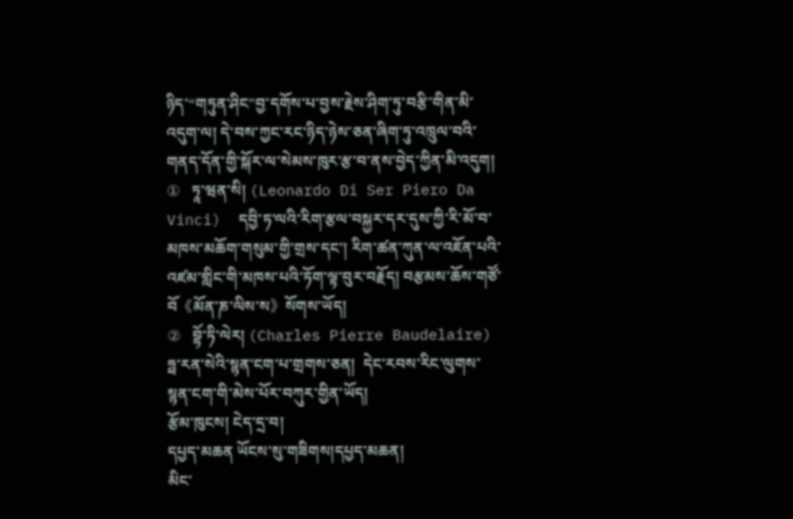ཉིད་“གཏུན་ཤིང”བྱ་དགོས་པ་བྱས་རྗེས་ཤིག་ཏུ་བརྩི་གིན་མི་འདུག་ལ། དེ་བས་ཀྱང་རང་ཉིད་ཉེས་ཅན་ཞིག་ཏུ་འཁྲུལ་བའི་གནད་དོན་གྱི་སྐོར་ལ་སེམས་ཁུར་རྩ་བ་ནས་བྱེད་ཀྱིན་མི་འདུག།
①   ཏཱ་ཝན་སི། (Leonardo Di Ser Piero Da Vinci)  དབྱི་ཏ་ལའི་རིག་རྩལ་བསྐྱར་དར་དུས་ཀྱི་རི་མོ་བ་མཁས་མཆོག་གསུམ་གྱི་གྲས་དང་། རིག་ཚན་ཀུན་ལ་འཇོན་པའི་འཛམ་གླིང་གི་མཁས་པའི་ཏོག་ལྟ་བུར་བརྗོད། བརྩམས་ཆོས་གཙོ་བོ《མོན་ཎ་ལིས་ས》སོགས་ཡོད།
②   བྷོ་ཏི་ལེར། (Charles Pierre Baudelaire)  ཧྥ་རན་སེའི་སྙན་ངག་པ་གྲགས་ཅན།  དེང་རབས་རིང་ལུགས་སྙན་ངག་གི་མེས་པོར་བཀུར་གྱིན་ཡོད།
རྩོམ་ཁུངས། ངེད་དྲ་བ།
དཔྱད་མཆན ཡོངས་སུ་གཟིགས།དཔྱད་མཆན།
མིང་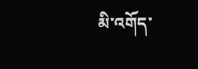མི་འགོད་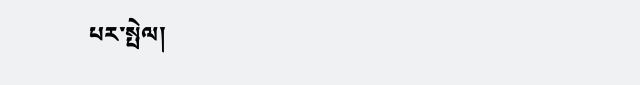པར་སྤེལ།